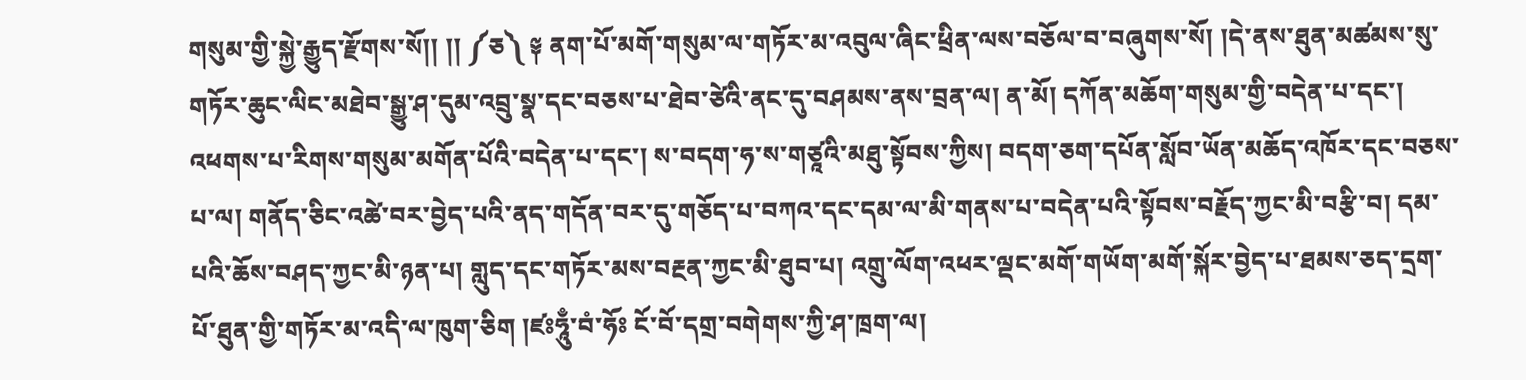གསུམ་གྱི་སྐྱེ་རྒྱུད་རྫོགས་སོ།། །། ༼ཅ༽ ༈ ནག་པོ་མགོ་གསུམ་ལ་གཏོར་མ་འབུལ་ཞིང་ཕྲིན་ལས་བཅོལ་བ་བཞུགས་སོ། །དེ་ནས་ཐུན་མཚམས་སུ་གཏོར་ཆུང་ལིང་མཐེབ་སྒྱུ་ཤ་དུམ་འབྲུ་སྣ་དང་བཅས་པ་ཐེབ་ཙེའི་ནང་དུ་བཤམས་ནས་བྲན་ལ། ན་མོ། དཀོན་མཆོག་གསུམ་གྱི་བདེན་པ་དང་། འཕགས་པ་རིགས་གསུམ་མགོན་པོའི་བདེན་པ་དང་། ས་བདག་ཧ་ས་གཙཱའི་མཐུ་སྟོབས་ཀྱིས། བདག་ཅག་དཔོན་སློབ་ཡོན་མཆོད་འཁོར་དང་བཅས་པ་ལ། གནོད་ཅིང་འཚེ་བར་བྱེད་པའི་ནད་གདོན་བར་དུ་གཅོད་པ་བཀའ་དང་དམ་ལ་མི་གནས་པ་བདེན་པའི་སྟོབས་བརྗོད་ཀྱང་མི་བརྩི་བ། དམ་པའི་ཆོས་བཤད་ཀྱང་མི་ཉན་པ། གླུད་དང་གཏོར་མས་བརྔན་ཀྱང་མི་ཐུབ་པ། འགྲུ་ལོག་འཕར་ལྡང་མགོ་གཡོག་མགོ་སྐོར་བྱེད་པ་ཐམས་ཅད་དྲག་པོ་ཐུན་གྱི་གཏོར་མ་འདི་ལ་ཁུག་ཅིག །ཛཿཧཱུྃ་བཾ་ཧོཿ ངོ་བོ་དགྲ་བགེགས་ཀྱི་ཤ་ཁྲག་ལ།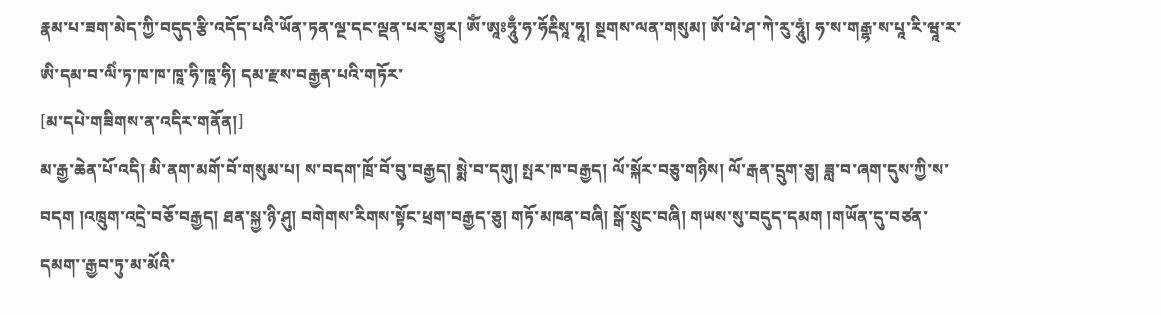རྣམ་པ་ཟག་མེད་ཀྱི་བདུད་རྩི་འདོད་པའི་ཡོན་ཏན་ལྔ་དང་ལྡན་པར་གྱུར། ཨོཾ་ཨཱཿཧཱུྃ་ཧ་ཧོརྡིསཱ་ཧཱ། སྔགས་ལན་གསུམ། ཨོ་ཕེ་ཤ་ཀེ་རུ་ཧཱུཾ། ཧ་ས་གརྒྷ་ས་པཱ་རི་ཝཱ་ར་ཨི་དམ་བ་ལིཾ་ཏ་ཁ་ཁ་ཁཱ་ཧི་ཁཱ་ཧི། དམ་རྫས་བརྒྱན་པའི་གཏོར་
[མ་དཔེ་གཟིགས་ན་འདིར་གནོན།]
མ་རྒྱ་ཆེན་པོ་འདི། མི་ནག་མགོ་བོ་གསུམ་པ། ས་བདག་ཁྲོ་བོ་བུ་བརྒྱད། སྨེ་བ་དགུ། སྤར་ཁ་བརྒྱད། ལོ་སྐོར་བཅུ་གཉིས། ལོ་རྒན་དྲུག་ཅུ། ཟླ་བ་ཞག་དུས་ཀྱི་ས་བདག །འཁྲུག་འདྲེ་བཅོ་བརྒྱད། ཐན་སྐྱ་ཉི་ཤུ། བགེགས་རིགས་སྟོང་ཕྲག་བརྒྱད་ཅུ། གཏོ་མཁན་བཞི། སྒོ་སྲུང་བཞི། གཡས་སུ་བདུད་དམག །གཡོན་དུ་བཙན་དམག་་རྒྱབ་ཏུ་མ་མོའི་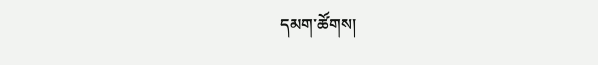དམག་ཚོགས།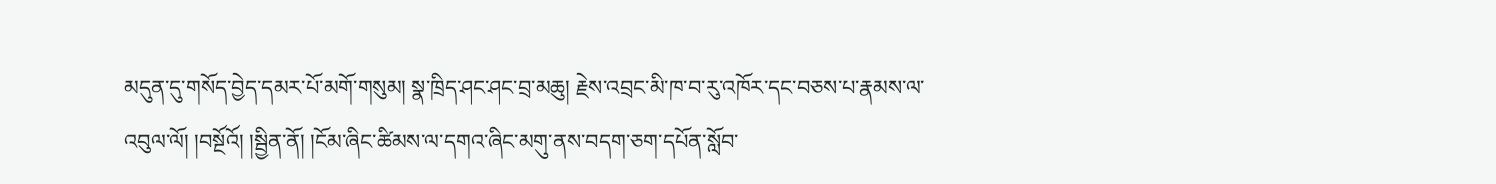མདུན་དུ་གསོད་བྱེད་དམར་པོ་མགོ་གསུམ། སྣ་ཁྲིད་ཤང་ཤང་བྲ་མཆུ། རྗེས་འབྲང་མི་ཁ་བ་རུ་འཁོར་དང་བཅས་པ་རྣམས་ལ་འབུལ་ལོ། །བསྔོའོ། །སྦྱིན་ནོ། །ངོམ་ཞིང་ཚིམས་ལ་དགའ་ཞིང་མགུ་ནས་བདག་ཅག་དཔོན་སློབ་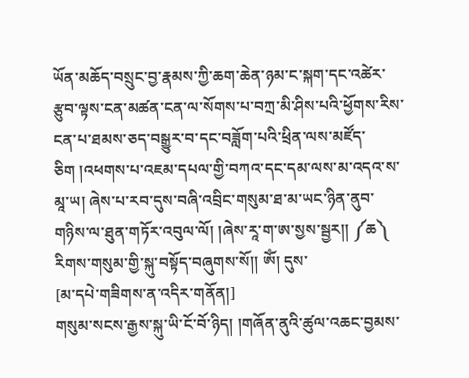ཡོན་མཆོད་བསྲུང་བྱ་རྣམས་ཀྱི་ཆག་ཆེན་ཉམ་ང་སྐག་དང་འཚེར་རྩུབ་ལྟས་ངན་མཚན་ངན་ལ་སོགས་པ་བཀྲ་མི་ཤིས་པའི་ཕྱོགས་རིས་ངན་པ་ཐམས་ཅད་བསྒྱུར་བ་དང་བཟློག་པའི་ཕྲིན་ལས་མཛོད་ཅིག །འཕགས་པ་འཇམ་དཔལ་གྱི་བཀའ་དང་དམ་ལས་མ་འདའ་ས་མཱ་ཡ། ཞེས་པ་རབ་དུས་བཞི་འབྲིང་གསུམ་ཐ་མ་ཡང་ཉིན་ནུབ་གཉིས་ལ་ཐུན་གཏོར་འབུལ་ལོ། །ཞེས་རཱ་ག་ཨ་སྱས་སྦྱར།། ༼ཆ༽ རིགས་གསུམ་གྱི་སྐུ་བསྟོད་བཞུགས་སོ།། ཨོཾ། དུས་
[མ་དཔེ་གཟིགས་ན་འདིར་གནོན།]
གསུམ་སངས་རྒྱས་སྐུ་ཡི་ངོ་བོ་ཉིད། །གཞོན་ནུའི་ཚུལ་འཆང་བྱམས་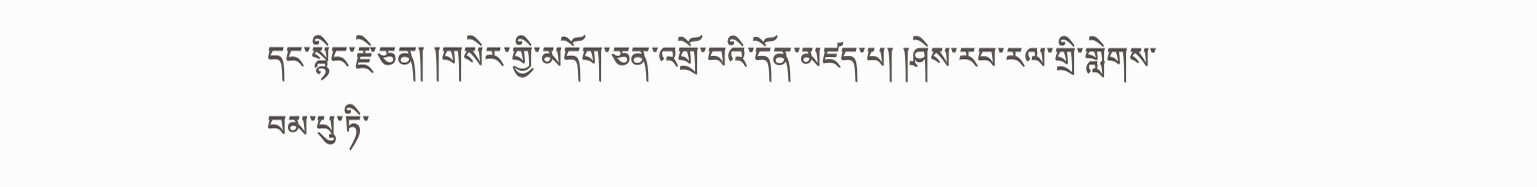དང་སྙིང་རྗེ་ཅན། །གསེར་གྱི་མདོག་ཅན་འགྲོ་བའི་དོན་མཛད་པ། །ཤེས་རབ་རལ་གྲི་གླེགས་བམ་པུ་ཏི་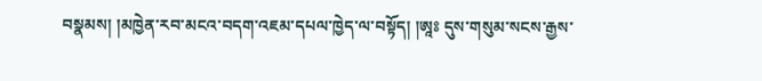བསྣམས། །མཁྱེན་རབ་མངའ་བདག་འཇམ་དཔལ་ཁྱེད་ལ་བསྟོད། །ཨཱཿ དུས་གསུམ་སངས་རྒྱས་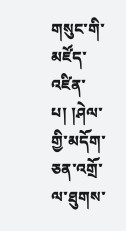གསུང་གི་མཛོད་འཛིན་པ། །ཤེལ་གྱི་མདོག་ཅན་འགྲོ་ལ་ཐུགས་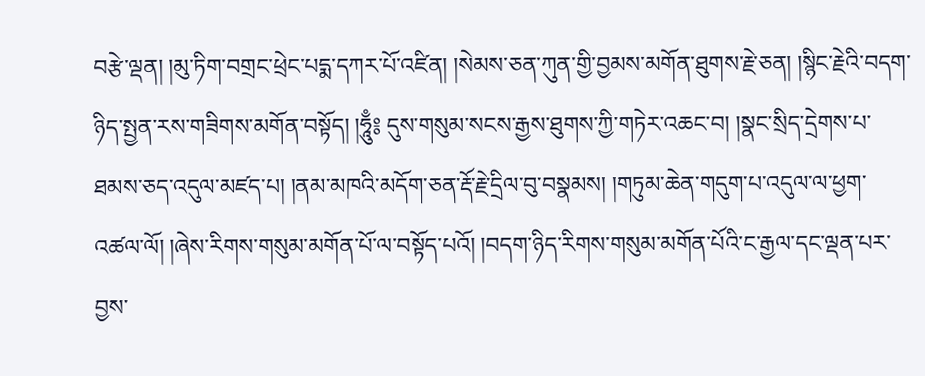བརྩེ་ལྡན། །མུ་ཏིག་བགྲང་ཕྲེང་པདྨ་དཀར་པོ་འཛིན། །སེམས་ཅན་ཀུན་གྱི་བྱམས་མགོན་ཐུགས་རྗེ་ཅན། །སྙིང་རྗེའི་བདག་ཉིད་སྤྱན་རས་གཟིགས་མགོན་བསྟོད། །ཧཱུྃ༔ དུས་གསུམ་སངས་རྒྱས་ཐུགས་ཀྱི་གཏེར་འཆང་བ། །སྣང་སྲིད་དྲེགས་པ་ཐམས་ཅད་འདུལ་མཛད་པ། །ནམ་མཁའི་མདོག་ཅན་རྡོ་རྗེ་དྲིལ་བུ་བསྣམས། །གཏུམ་ཆེན་གདུག་པ་འདུལ་ལ་ཕྱག་འཚལ་ལོ། །ཞེས་རིགས་གསུམ་མགོན་པོ་ལ་བསྟོད་པའོ། །བདག་ཉིད་རིགས་གསུམ་མགོན་པོའི་ང་རྒྱལ་དང་ལྡན་པར་བྱས་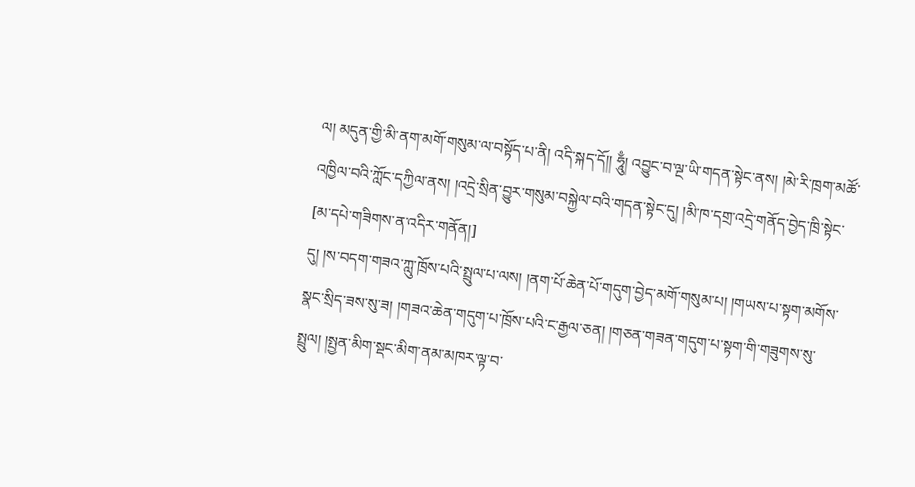ལ། མདུན་གྱི་མི་ནག་མགོ་གསུམ་ལ་བསྟོད་པ་ནི། འདི་སྐད་དོ།། ཧཱུྃ། འབྱུང་བ་ལྔ་ཡི་གདན་སྟེང་ནས། །མེ་རི་ཁྲག་མཚོ་འཁྱིལ་བའི་ཀློང་དཀྱིལ་ནས། །འདྲེ་སྲིན་བྱུར་གསུམ་བསྐྱེལ་བའི་གདན་སྟེང་དུ། །མི་ཁ་དགྲ་འདྲེ་གནོད་བྱེད་ཁྲི་སྟེང་
[མ་དཔེ་གཟིགས་ན་འདིར་གནོན།]
དུ། །ས་བདག་གཟའ་ཀླུ་ཁྲོས་པའི་སྤྲུལ་པ་ལས། །ནག་པོ་ཆེན་པོ་གདུག་བྱེད་མགོ་གསུམ་པ། །གཡས་པ་སྟག་མགོས་སྣང་སྲིད་ཟས་སུ་ཟ། །གཟའ་ཆེན་གདུག་པ་ཁྲོས་པའི་ང་རྒྱལ་ཅན། །གཅན་གཟན་གདུག་པ་སྟག་གི་གཟུགས་སུ་སྤྲུལ། །སྤྱན་མིག་སྡང་མིག་ནམ་མཁར་ལྟ་བ་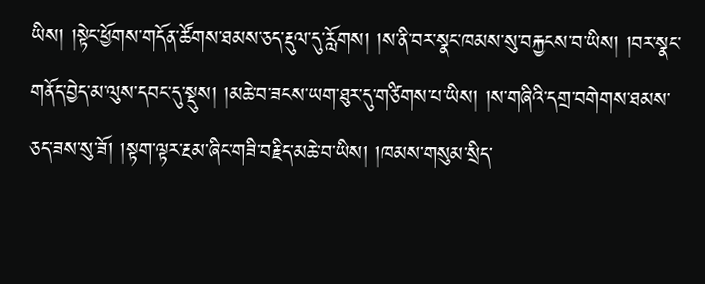ཡིས། །སྟེང་ཕྱོགས་གདོན་ཚོགས་ཐམས་ཅད་རྡུལ་དུ་རློགས། །ས་ནི་བར་སྣང་ཁམས་སུ་བརྐྱངས་བ་ཡིས། །བར་སྣང་གནོད་བྱེད་མ་ལུས་དབང་དུ་སྡུས། །མཆེ་བ་ཟངས་ཡག་ཐུར་དུ་གཙིགས་པ་ཡིས། །ས་གཞིའི་དགྲ་བགེགས་ཐམས་ཅད་ཟས་སུ་ཟོ། །སྟག་ལྟར་རྔམ་ཞིང་གཟི་བརྗིད་མཆེ་བ་ཡིས། །ཁམས་གསུམ་སྲིད་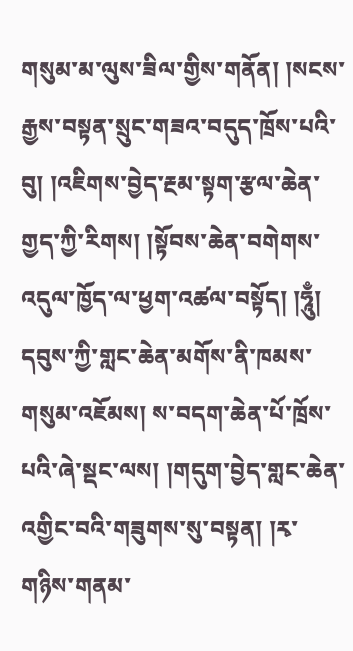གསུམ་མ་ལུས་ཟིལ་གྱིས་གནོན། །སངས་རྒྱས་བསྟན་སྲུང་གཟའ་བདུད་ཁྲོས་པའི་བུ། །འཇིགས་བྱེད་རྔམ་སྟག་རྩལ་ཆེན་གྱད་ཀྱི་རིགས། །སྟོབས་ཆེན་བགེགས་འདུལ་ཁྱོད་ལ་ཕྱག་འཚལ་བསྟོད། །ཧཱུྃ། དབུས་ཀྱི་གླང་ཆེན་མགོས་ནི་ཁམས་གསུམ་འཇོམས། ས་བདག་ཆེན་པོ་ཁྲོས་པའི་ཞེ་སྡང་ལས། །གདུག་བྱེད་གླང་ཆེན་འགྱིང་བའི་གཟུགས་སུ་བསྟན། །རྭ་གཉིས་གནམ་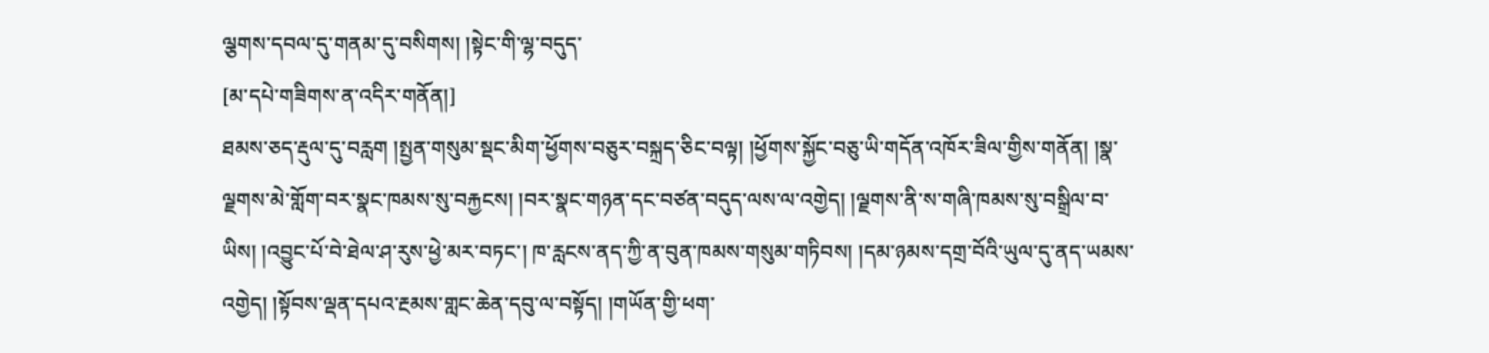ལྕགས་དབལ་དུ་གནམ་དུ་བསིགས། །སྟེང་གི་ལྷ་བདུད་
[མ་དཔེ་གཟིགས་ན་འདིར་གནོན།]
ཐམས་ཅད་རྡུལ་དུ་བརླག །སྤྱན་གསུམ་སྡང་མིག་ཕྱོགས་བཅུར་བསྐྲད་ཅིང་བལྟ། །ཕྱོགས་སྐྱོང་བཅུ་ཡི་གདོན་འཁོར་ཟིལ་གྱིས་གནོན། །སྣ་ལྗགས་མེ་གློག་བར་སྣང་ཁམས་སུ་བརྐྱངས། །བར་སྣང་གཉན་དང་བཙན་བདུད་ལས་ལ་འགྱེད། །ལྗགས་ནི་ས་གཞི་ཁམས་སུ་བསྒྲིལ་བ་ཡིས། །འབྱུང་པོ་བེ་ཐེལ་ཤ་རུས་ཕྱེ་མར་བཏང་། ཁ་རླངས་ནད་ཀྱི་ན་བུན་ཁམས་གསུམ་གཏིབས། །དམ་ཉམས་དགྲ་བོའི་ཡུལ་དུ་ནད་ཡམས་འགྱེད། །སྟོབས་ལྡན་དཔའ་རྔམས་གླང་ཆེན་དབུ་ལ་བསྟོད། །གཡོན་གྱི་ཕག་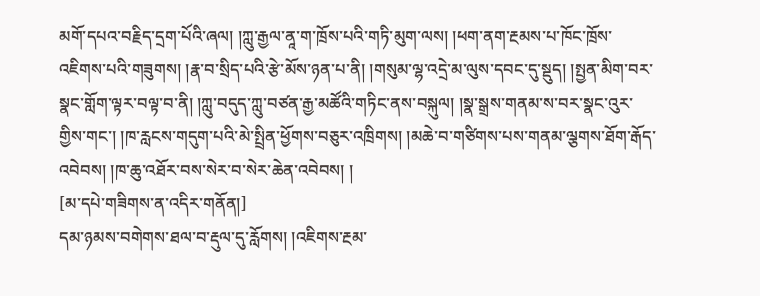མགོ་དཔའ་བརྗིད་དྲག་པོའི་ཞལ། །ཀླུ་རྒྱལ་ནཱ་ག་ཁྲོས་པའི་གཏི་མུག་ལས། །ཕག་ནག་རྔམས་པ་ཁོང་ཁྲོས་འཇིགས་པའི་གཟུགས། །རྣ་བ་སྲིད་པའི་རྩེ་མོས་ཉན་པ་ནི། །གསུམ་ལྷ་འདྲེ་མ་ལུས་དབང་དུ་སྡུད། །སྤྱན་མིག་བར་སྣང་གློག་ལྟར་བལྟ་བ་ནི། །ཀླུ་བདུད་ཀླུ་བཙན་རྒྱ་མཚོའི་གཏིང་ནས་བསྐུལ། །སྣ་སྒྲས་གནམ་ས་བར་སྣང་འུར་གྱིས་གང་། །ཁ་རླངས་གདུག་པའི་མེ་སྤྲིན་ཕྱོགས་བཅུར་འཁྲིགས། །མཆེ་བ་གཙིགས་པས་གནམ་ལྕགས་ཐོག་རྒོད་འབེབས། །ཁ་ཆུ་འཐོར་བས་སེར་བ་སེར་ཆེན་འབེབས། །
[མ་དཔེ་གཟིགས་ན་འདིར་གནོན།]
དམ་ཉམས་བགེགས་ཐལ་བ་རྡུལ་དུ་རློགས། །འཇིགས་རྔམ་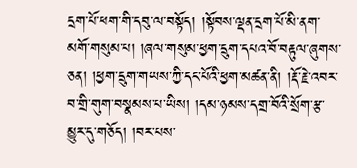དྲག་པོ་ཕག་གི་དབུ་ལ་བསྟོད། །སྟོབས་ལྡན་དྲག་པོ་མི་ནག་མགོ་གསུམ་པ། །ཞལ་གསུམ་ཕྱག་དྲུག་དཔའ་བོ་བརྟུལ་ཞུགས་ཅན། །ཕྱག་དྲུག་གཡས་ཀྱི་དང་པོའི་ཕྱག་མཚན་ནི། །རྡོ་རྗེ་འབར་བ་གྲི་གུག་བསྣམས་པ་ཡིས། །དམ་ཉམས་དགྲ་བོའི་སྲོག་རྩ་མྱུར་དུ་གཅོད། །བར་པས་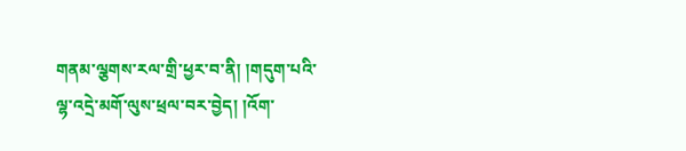གནམ་ལྕགས་རལ་གྲི་ཕྱར་བ་ནི། །གདུག་པའི་ལྷ་འདྲེ་མགོ་ལུས་ཕྲལ་བར་བྱེད། །འོག་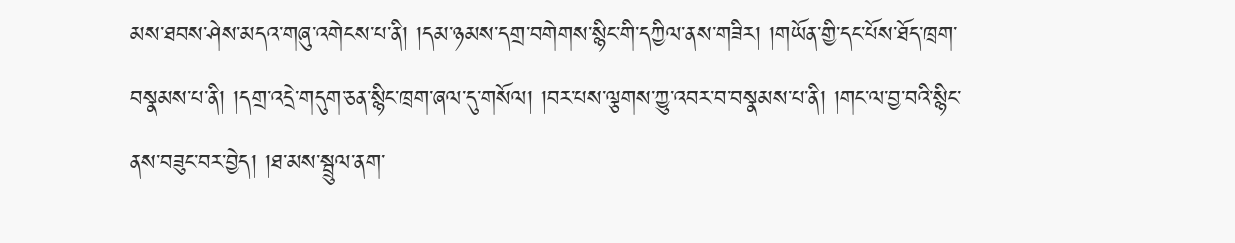མས་ཐབས་ཤེས་མདའ་གཞུ་འགེངས་པ་ནི། །དམ་ཉམས་དགྲ་བགེགས་སྙིང་གི་དཀྱིལ་ནས་གཟིར། །གཡོན་གྱི་དང་པོས་ཐོད་ཁྲག་བསྣམས་པ་ནི། །དགྲ་འདྲེ་གདུག་ཅན་སྙིང་ཁྲག་ཞལ་དུ་གསོལ། །བར་པས་ལྕགས་ཀྱུ་འབར་བ་བསྣམས་པ་ནི། །གང་ལ་བྱ་བའི་སྙིང་ནས་བཟུང་བར་བྱེད། །ཐ་མས་སྦྲུལ་ནག་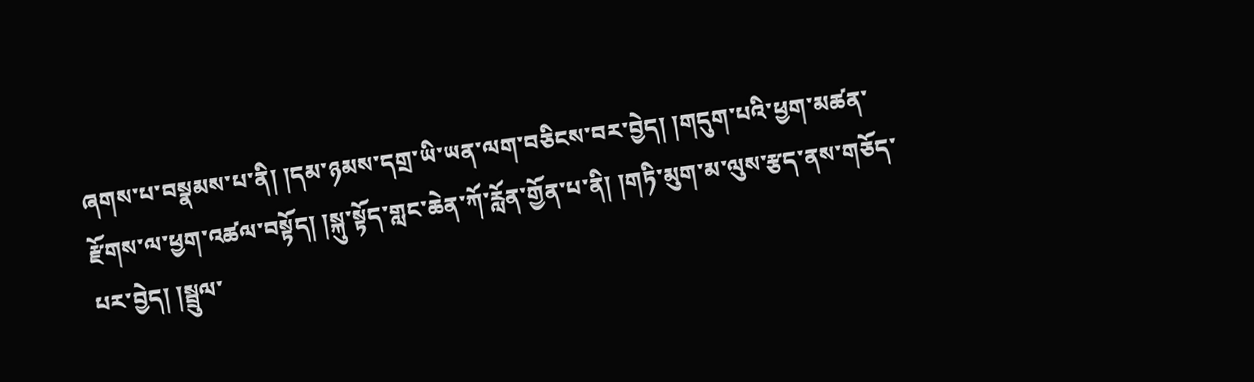ཞགས་པ་བསྣམས་པ་ནི། །དམ་ཉམས་དགྲ་ཡི་ཡན་ལག་བཅིངས་བར་བྱེད། །གདུག་པའི་ཕྱག་མཚན་རྫོགས་ལ་ཕྱག་འཚལ་བསྟོད། །སྐུ་སྟོད་གླང་ཆེན་ཀོ་རློན་གྱོན་པ་ནི། །གཏི་མུག་མ་ལུས་རྩད་ནས་གཅོད་པར་བྱེད། །སྦྲུལ་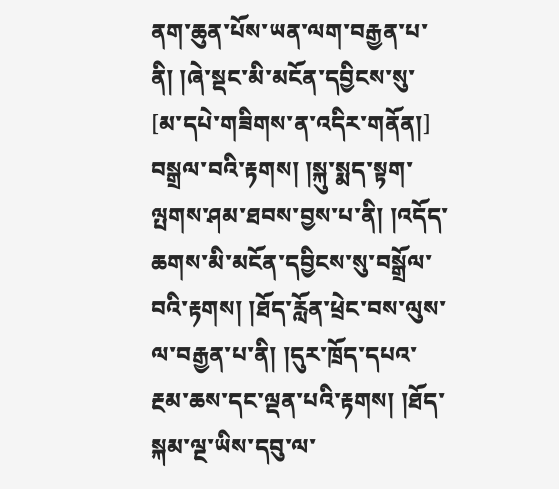ནག་ཆུན་པོས་ཡན་ལག་བརྒྱན་པ་ནི། །ཞེ་སྡང་མི་མངོན་དབྱིངས་སུ་
[མ་དཔེ་གཟིགས་ན་འདིར་གནོན།]
བསྒྲལ་བའི་རྟགས། །སྐུ་སྨད་སྟག་ལྤགས་ཤམ་ཐབས་བྱས་པ་ནི། །འདོད་ཆགས་མི་མངོན་དབྱིངས་སུ་བསྒྲོལ་བའི་རྟགས། །ཐོད་རློན་ཕྲེང་བས་ལུས་ལ་བརྒྱན་པ་ནི། །དུར་ཁྲོད་དཔའ་རྔམ་ཆས་དང་ལྡན་པའི་རྟགས། །ཐོད་སྐམ་ལྔ་ཡིས་དབུ་ལ་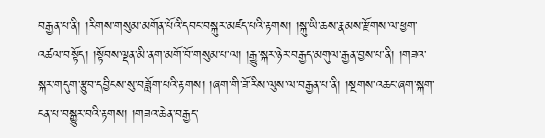བརྒྱན་པ་ནི། །རིགས་གསུམ་མགོན་པོའི་དབང་བསྐུར་མཛད་པའི་རྟགས། །སྐུ་ཡི་ཆས་རྣམས་རྫོགས་ལ་ཕྱག་འཚལ་བསྟོད། །སྟོབས་ལྡན་མི་ནག་མགོ་བོ་གསུམ་པ་ལ། །རྒྱུ་སྐར་ཉེར་བརྒྱད་མགུལ་རྒྱན་བྱས་པ་ནི། །གཟའ་སྐར་གདུག་རྩུབ་དབྱིངས་སུ་བཟློག་པའི་རྟགས། །ཞག་གི་ཟོ་རིས་ལུས་ལ་བརྒྱན་པ་ནི། །སྔགས་འཆང་ཞག་སྐག་ངན་པ་བསྒྱུར་བའི་རྟགས། །གཟའ་ཆེན་བརྒྱད་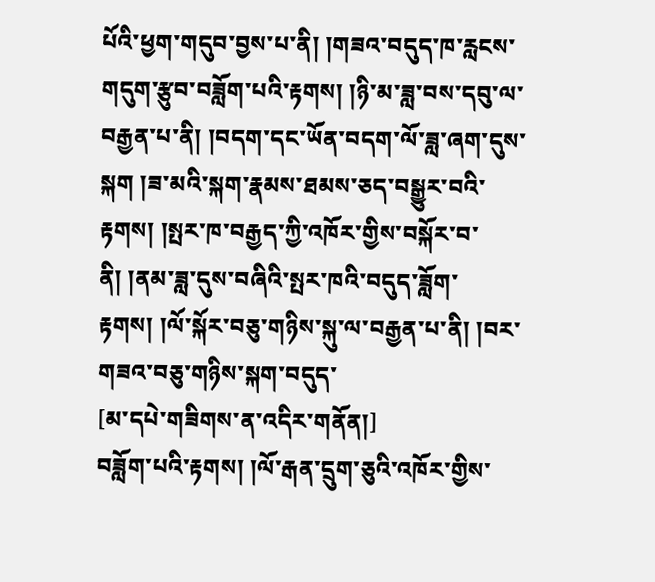པོའི་ཕྱག་གདུབ་བྱས་པ་ནི། །གཟའ་བདུད་ཁ་རླངས་གདུག་རྩུབ་བཟློག་པའི་རྟགས། །ཉི་མ་ཟླ་བས་དབུ་ལ་བརྒྱན་པ་ནི། །བདག་དང་ཡོན་བདག་ལོ་ཟླ་ཞག་དུས་སྐག །ཟ་མའི་སྐག་རྣམས་ཐམས་ཅད་བསྒྱུར་བའི་རྟགས། །སྤར་ཁ་བརྒྱད་ཀྱི་འཁོར་གྱིས་བསྐོར་བ་ནི། །ནམ་ཟླ་དུས་བཞིའི་སྤར་ཁའི་བདུད་ཟློག་རྟགས། །ལོ་སྐོར་བཅུ་གཉིས་སྐུ་ལ་བརྒྱན་པ་ནི། །བར་གཟའ་བཅུ་གཉིས་སྐག་བདུད་
[མ་དཔེ་གཟིགས་ན་འདིར་གནོན།]
བཟློག་པའི་རྟགས། །ལོ་རྒན་དྲུག་ཅུའི་འཁོར་གྱིས་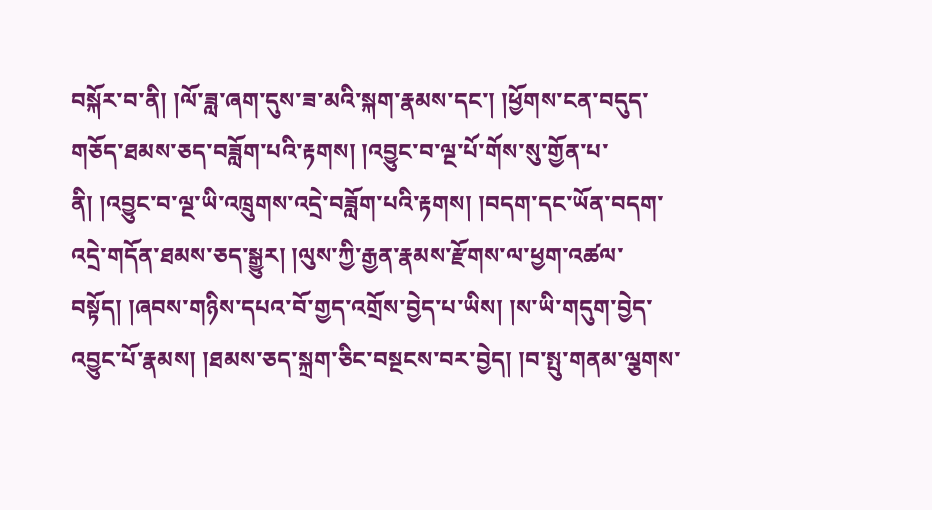བསྐོར་བ་ནི། །ལོ་ཟླ་ཞག་དུས་ཟ་མའི་སྐག་རྣམས་དང་། །ཕྱོགས་ངན་བདུད་གཅོད་ཐམས་ཅད་བཟློག་པའི་རྟགས། །འབྱུང་བ་ལྔ་པོ་གོས་སུ་གྱོན་པ་ནི། །འབྱུང་བ་ལྔ་ཡི་འཁྲུགས་འདྲེ་བཟློག་པའི་རྟགས། །བདག་དང་ཡོན་བདག་འདྲེ་གདོན་ཐམས་ཅད་སྒྱུར། །ལུས་ཀྱི་རྒྱན་རྣམས་རྫོགས་ལ་ཕྱག་འཚལ་བསྟོད། །ཞབས་གཉིས་དཔའ་བོ་གྱད་འགྲོས་བྱེད་པ་ཡིས། །ས་ཡི་གདུག་བྱེད་འབྱུང་པོ་རྣམས། །ཐམས་ཅད་སྐྲག་ཅིང་བསྔངས་བར་བྱེད། །བ་སྤུ་གནམ་ལྕགས་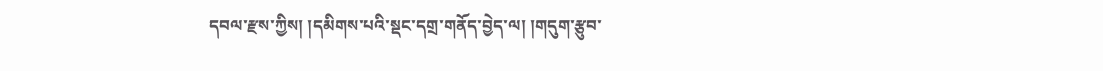དབལ་རྫས་ཀྱིས། །དམིགས་པའི་སྡང་དགྲ་གནོད་བྱེད་ལ། །གདུག་རྩུབ་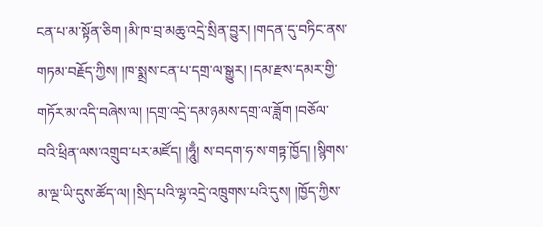ངན་པ་མ་སྟོན་ཅིག །མི་ཁ་བྲ་མཆུ་འདྲེ་སྲིན་བྱུར། །གདན་དུ་བཏིང་ནས་གཏམ་བརྗོད་ཀྱིས། །ཁ་སྨྲས་ངན་པ་དགྲ་ལ་སྒྱུར། །དམ་རྫས་དམར་གྱི་གཏོར་མ་འདི་བཞེས་ལ། །དགྲ་འདྲེ་དམ་ཉམས་དགྲ་ལ་ཟློག །བཅོལ་བའི་ཕྲིན་ལས་འགྲུབ་པར་མཛོད། །ཧཱུྃ། ས་བདག་ཧ་ས་གཏྟ་ཁྱོད། །སྙིགས་མ་ལྔ་ཡི་དུས་ཚོད་ལ། །སྲིད་པའི་ལྷ་འདྲེ་འཁྲུགས་པའི་དུས། །ཁྱོད་ཀྱིས་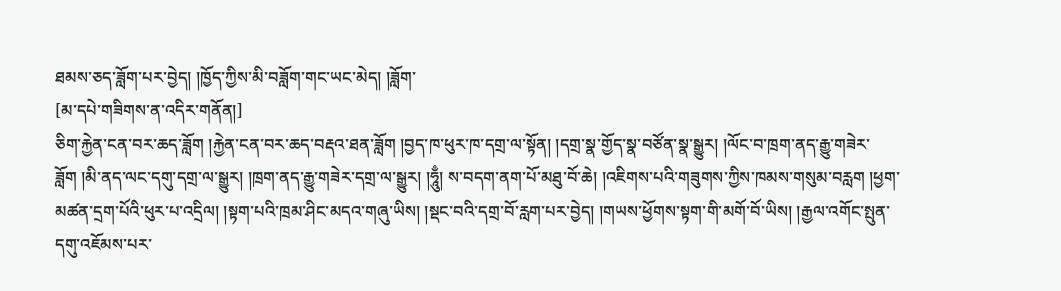ཐམས་ཅད་ཟློག་པར་བྱེད། །ཁྱོད་ཀྱིས་མི་བཟློག་གང་ཡང་མེད། །ཟློག་
[མ་དཔེ་གཟིགས་ན་འདིར་གནོན།]
ཅིག་རྐྱེན་ངན་བར་ཆད་ཟློག །རྐྱེན་ངན་བར་ཆད་བརྡའ་ཐན་ཟློག །བྱད་ཁ་ཕུར་ཁ་དགྲ་ལ་སྟོན། །དགྲ་སྣ་གྱོད་སྣ་བཙོན་སྣ་སྒྱུར། །ལོང་བ་ཁྲག་ནད་རྒྱུ་གཟེར་ཟློག །མི་ནད་ལང་དགུ་དགྲ་ལ་སྒྱུར། །ཁྲག་ནད་རྒྱུ་གཟེར་དགྲ་ལ་སྒྱུར། །ཧཱུྃ། ས་བདག་ནག་པོ་མཐུ་བོ་ཆེ། །འཇིགས་པའི་གཟུགས་ཀྱིས་ཁམས་གསུམ་བརླག །ཕྱག་མཚན་དྲག་པོའི་ཕུར་པ་འདྲིལ། །སྟག་པའི་ཁྲམ་ཤིང་མདའ་གཞུ་ཡིས། །སྡང་བའི་དགྲ་བོ་རླག་པར་བྱེད། །གཡས་ཕྱོགས་སྟག་གི་མགོ་བོ་ཡིས། །རྒྱལ་འགོང་སྤུན་དགུ་འཇོམས་པར་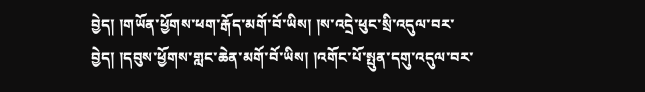བྱེད། །གཡོན་ཕྱོགས་ཕག་རྒོད་མགོ་བོ་ཡིས། །ས་འདྲེ་ཕུང་སྲི་འདུལ་བར་བྱེད། །དབུས་ཕྱོགས་གླང་ཆེན་མགོ་བོ་ཡིས། །འགོང་པོ་སྤུན་དགུ་འདུལ་བར་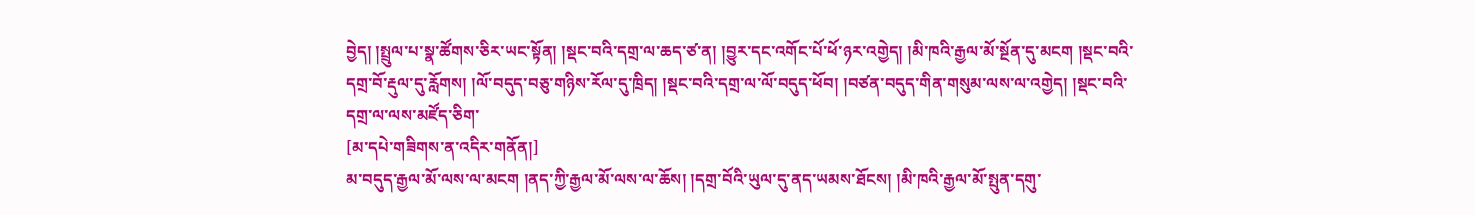བྱེད། །སྤྲུལ་པ་སྣ་ཚོགས་ཅིར་ཡང་སྟོན། །སྡང་བའི་དགྲ་ལ་ཆད་ཙ་ན། །བྱུར་དང་འགོང་པོ་ཕོ་ཉར་འགྱེད། །མི་ཁའི་རྒྱལ་མོ་སྔོན་དུ་མངག །སྡང་བའི་དགྲ་བོ་རྡུལ་དུ་རློགས། །ལོ་བདུད་བཅུ་གཉིས་རོལ་དུ་ཁྲིད། །སྡང་བའི་དགྲ་ལ་ལོ་བདུད་ཕོབ། །བཙན་བདུད་གིན་གསུམ་ལས་ལ་འགྱེད། །སྡང་བའི་དགྲ་ལ་ལས་མཛོད་ཅིག་
[མ་དཔེ་གཟིགས་ན་འདིར་གནོན།]
མ་བདུད་རྒྱལ་མོ་ལས་ལ་མངག །ནད་ཀྱི་རྒྱལ་མོ་ལས་ལ་ཆོས། །དགྲ་བོའི་ཡུལ་དུ་ནད་ཡམས་ཐོངས། །མི་ཁའི་རྒྱལ་མོ་སྤུན་དགུ་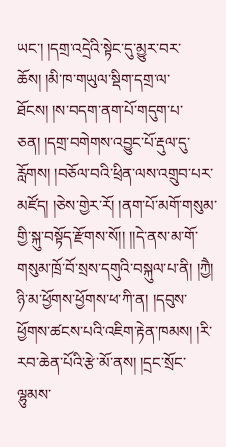ཡང་། །དགྲ་འདྲེའི་སྟེང་དུ་མྱུར་བར་ཆོས། །མི་ཁ་གཡུལ་སྡིག་དགྲ་ལ་ཐོངས། །ས་བདག་ནག་པོ་གདུག་པ་ཅན། །དགྲ་བགེགས་འབྱུང་པོ་རྡུལ་དུ་རློགས། །བཅོལ་བའི་ཕྲིན་ལས་འགྲུབ་པར་མཛོད། །ཅེས་གྱེར་རོ། །ནག་པོ་མགོ་གསུམ་གྱི་སྐུ་བསྟོད་རྫོགས་སོ།། །།དེ་ནས་མ་གོ་གསུམ་ཁྲོ་བོ་སྲས་དགུའི་བསྐུལ་པ་ནི། །ཀྱཻ། ཉི་མ་ཕྱོགས་ཕྱོགས་ཕ་ཀི་ན། །དབུས་ཕྱོགས་ཚངས་པའི་འཇིག་རྟེན་ཁམས། །རི་རབ་ཆེན་པོའི་རྩེ་མོ་ནས། །དྲང་སྲོང་ལྷུམས་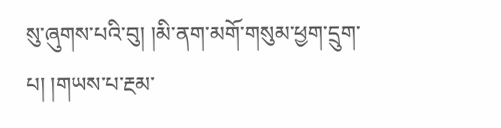སུ་ཞུགས་པའི་བུ། །མི་ནག་མགོ་གསུམ་ཕྱག་དྲུག་པ། །གཡས་པ་རྔམ་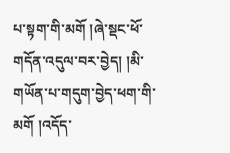པ་སྟག་གི་མགོ །ཞེ་སྡང་ཕོ་གདོན་འདུལ་བར་བྱེད། །མི་གཡོན་པ་གདུག་བྱེད་ཕག་གི་མགོ །འདོད་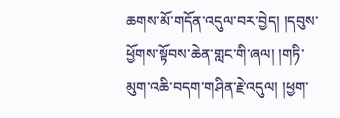ཆགས་མོ་གདོན་འདུལ་བར་བྱེད། །དབུས་ཕྱོགས་སྟོབས་ཆེན་གླང་གི་ཞལ། །གཏི་མུག་འཆི་བདག་གཤིན་རྗེ་འདུལ། །ཕྱག་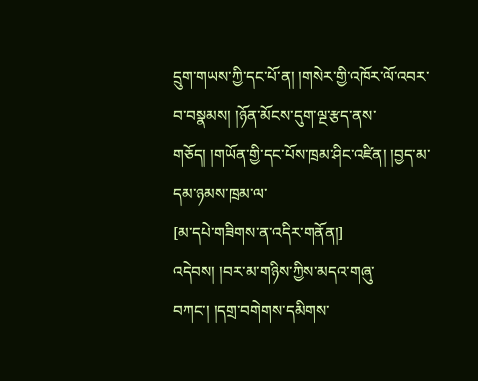དྲུག་གཡས་ཀྱི་དང་པོ་ན། །གསེར་གྱི་འཁོར་ལོ་འབར་བ་བསྣམས། །ཉོན་མོངས་དུག་ལྔ་རྩད་ནས་གཅོད། །གཡོན་གྱི་དང་པོས་ཁྲམ་ཤིང་འཛིན། །བྱད་མ་དམ་ཉམས་ཁྲམ་ལ་
[མ་དཔེ་གཟིགས་ན་འདིར་གནོན།]
འདེབས། །བར་མ་གཉིས་ཀྱིས་མདའ་གཞུ་བཀང་། །དགྲ་བགེགས་དམིགས་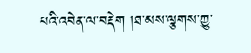པའི་འབེན་ལ་བརྡེག །ཐ་མས་ལྕགས་ཀྱུ་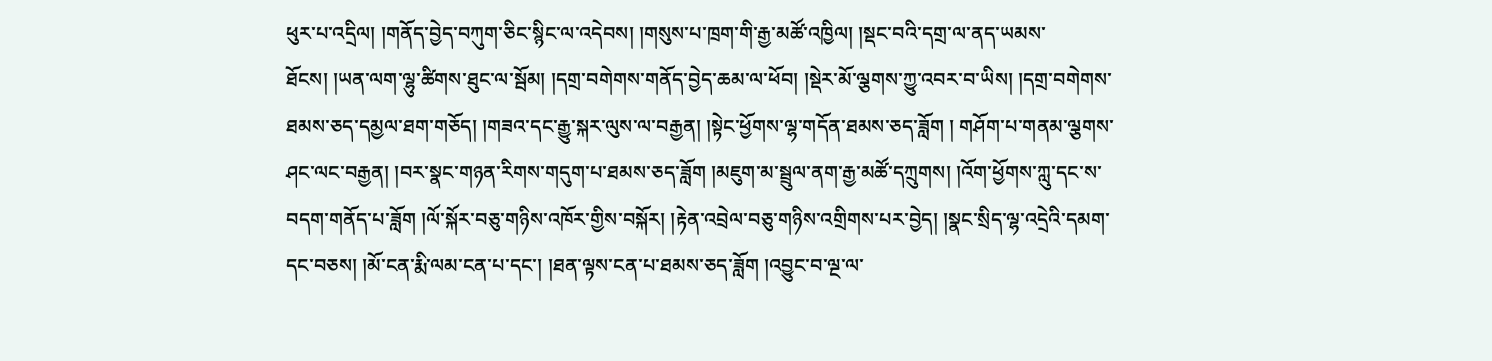ཕུར་པ་འདྲིལ། །གནོད་བྱེད་བཀུག་ཅིང་སྙིང་ལ་འདེབས། །གསུས་པ་ཁྲག་གི་རྒྱ་མཚོ་འཁྱིལ། །སྡང་བའི་དགྲ་ལ་ནད་ཡམས་ཐོངས། །ཡན་ལག་ལྷུ་ཚིགས་ཐུང་ལ་སྦོམ། །དགྲ་བགེགས་གནོད་བྱེད་ཆམ་ལ་ཕོབ། །སྡེར་མོ་ལྕགས་ཀྱུ་འབར་བ་ཡིས། །དགྲ་བགེགས་ཐམས་ཅད་དམྱལ་ཐག་གཅོད། །གཟའ་དང་རྒྱུ་སྐར་ལུས་ལ་བརྒྱན། །སྟེང་ཕྱོགས་ལྷ་གདོན་ཐམས་ཅད་ཟློག ། གཤོག་པ་གནམ་ལྕགས་ཤང་ལང་བརྒྱན། །བར་སྣང་གཉན་རིགས་གདུག་པ་ཐམས་ཅད་ཟློག །མཇུག་མ་སྦྲུལ་ནག་རྒྱ་མཚོ་དཀྲུགས། །འོག་ཕྱོགས་ཀླུ་དང་ས་བདག་གནོད་པ་ཟློག །ལོ་སྐོར་བཅུ་གཉིས་འཁོར་གྱིས་བསྐོར། །རྟེན་འབྲེལ་བཅུ་གཉིས་འགྲིགས་པར་བྱེད། །སྣང་སྲིད་ལྷ་འདྲེའི་དམག་དང་བཅས། །མོ་ངན་རྨི་ལམ་ངན་པ་དང་། །ཐན་ལྟས་ངན་པ་ཐམས་ཅད་ཟློག །འབྱུང་བ་ལྔ་ལ་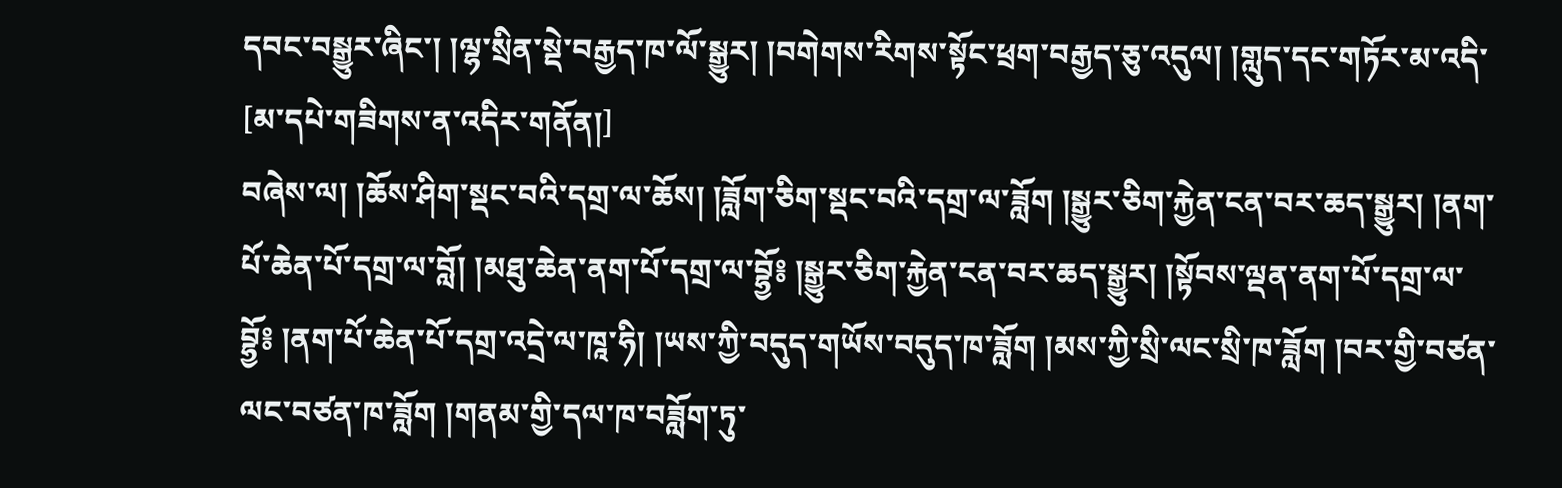དབང་བསྒྱུར་ཞིང་། །ལྷ་སྲིན་སྡེ་བརྒྱད་ཁ་ལོ་སྒྱུར། །བགེགས་རིགས་སྟོང་ཕྲག་བརྒྱད་ཅུ་འདུལ། །གླུད་དང་གཏོར་མ་འདི་
[མ་དཔེ་གཟིགས་ན་འདིར་གནོན།]
བཞེས་ལ། །ཆོས་ཤིག་སྡང་བའི་དགྲ་ལ་ཆོས། །ཟློག་ཅིག་སྡང་བའི་དགྲ་ལ་ཟློག །སྒྱུར་ཅིག་རྐྱེན་ངན་བར་ཆད་སྒྱུར། །ནག་པོ་ཆེན་པོ་དགྲ་ལ་བློ། །མཐུ་ཆེན་ནག་པོ་དགྲ་ལ་བྷྱོ༔ །སྒྱུར་ཅིག་རྐྱེན་ངན་བར་ཆད་སྒྱུར། །སྟོབས་ལྡན་ནག་པོ་དགྲ་ལ་བྷྱོ༔ །ནག་པོ་ཆེན་པོ་དགྲ་འདྲེ་ལ་ཁཱ་ཧི། །ཡས་ཀྱི་བདུད་གཡོས་བདུད་ཁ་ཟློག །མས་ཀྱི་སྲི་ལང་སྲི་ཁ་ཟློག །བར་གྱི་བཙན་ལང་བཙན་ཁ་ཟློག །གནམ་གྱི་དལ་ཁ་བཟློག་ཏུ་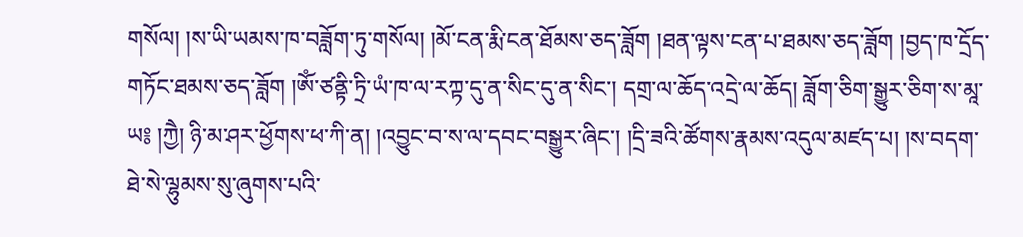གསོལ། །ས་ཡི་ཡམས་ཁ་བཟློག་ཏུ་གསོལ། །མོ་ངན་རྨི་ངན་ཐོམས་ཅད་ཟློག །ཐན་ལྟས་ངན་པ་ཐམས་ཅད་ཟློག །བྱད་ཁ་དྲོད་གཏོང་ཐམས་ཅད་ཟློག །ཨོཾ་ཙནྟི་ཏྲི་ཡཾ་ཁ་ལ་རཀྟ་དུ་ན་སིང་དུ་ན་སིང་། དགྲ་ལ་ཆོད་འདྲེ་ལ་ཆོད། ཟློག་ཅིག་སྒྱུར་ཅིག་ས་མཱ་ཡ༔ །ཀྱཻ། ཉི་མ་ཤར་ཕྱོགས་ཕ་ཀི་ན། །འབྱུང་བ་ས་ལ་དབང་བསྒྱུར་ཞིང་། །དྲི་ཟའི་ཚོགས་རྣམས་འདུལ་མཛད་པ། །ས་བདག་ཐེ་སེ་ལྷུམས་སུ་ཞུགས་པའི་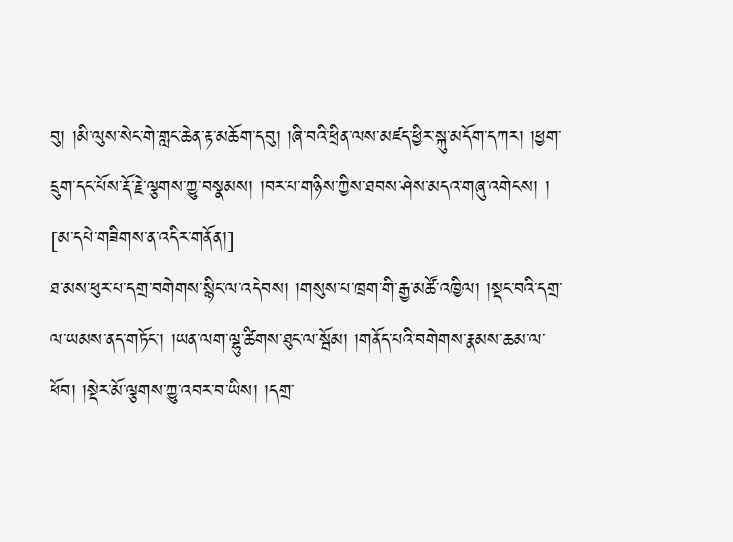བུ། །མི་ལུས་སེང་གེ་གླང་ཆེན་རྟ་མཆོག་དབུ། །ཞི་བའི་ཕྲིན་ལས་མཛད་ཕྱིར་སྐུ་མདོག་དཀར། །ཕྱག་དྲུག་དང་པོས་རྡོ་རྗེ་ལྕགས་ཀྱུ་བསྣམས། །བར་པ་གཉིས་ཀྱིས་ཐབས་ཤེས་མདའ་གཞུ་འགེངས། །
[མ་དཔེ་གཟིགས་ན་འདིར་གནོན།]
ཐ་མས་ཕུར་པ་དགྲ་བགེགས་སྙིང་ལ་འདེབས། །གསུས་པ་ཁྲག་གི་རྒྱ་མཚོ་འཁྱིལ། །སྡང་བའི་དགྲ་ལ་ཡམས་ནད་གཏོང་། །ཡན་ལག་ལྷུ་ཚིགས་ཐུང་ལ་སྦོམ། །གནོད་པའི་བགེགས་རྣམས་ཆམ་ལ་ཕོབ། །སྡེར་མོ་ལྕགས་ཀྱུ་འབར་བ་ཡིས། །དགྲ་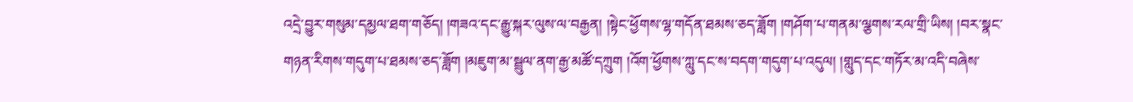འདྲེ་བྱུར་གསུམ་དམྱལ་ཐག་གཅོད། །གཟའ་དང་རྒྱུ་སྐར་ལུས་ལ་བརྒྱན། །སྟེང་ཕྱོགས་ལྷ་གདོན་ཐམས་ཅད་ཟློག །གཤོག་པ་གནམ་ལྕགས་རལ་གྲི་ཡིས། །བར་སྣང་གཉན་རིགས་གདུག་པ་ཐམས་ཅད་ཟློག །མཇུག་མ་སྦྲུལ་ནག་རྒྱ་མཚོ་དཀྲུག །འོག་ཕྱོགས་ཀླུ་དང་ས་བདག་གདུག་པ་འདུལ། །གླུད་དང་གཏོར་མ་འདི་བཞེས་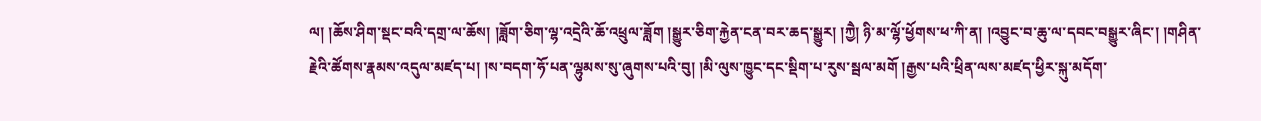ལ། །ཆོས་ཤིག་སྡང་བའི་དགྲ་ལ་ཆོས། །ཟློག་ཅིག་ལྷ་འདྲེའི་ཆོ་འཕྲུལ་ཟློག །སྒྱུར་ཅིག་རྐྱེན་ངན་བར་ཆད་སྒྱུར། །ཀྱཻ། ཉི་མ་ལྷོ་ཕྱོགས་ཕ་ཀི་ན། །འབྱུང་བ་ཆུ་ལ་དབང་བསྒྱུར་ཞིང་། །གཤིན་རྗེའི་ཚོགས་རྣམས་འདུལ་མཛད་པ། །ས་བདག་ཧོ་པན་ལྷུམས་སུ་ཞུགས་པའི་བུ། །མི་ལུས་ཁྱུང་དང་སྡིག་པ་རུས་སྦལ་མགོ །རྒྱས་པའི་ཕྲིན་ལས་མཛད་ཕྱིར་སྐུ་མདོག་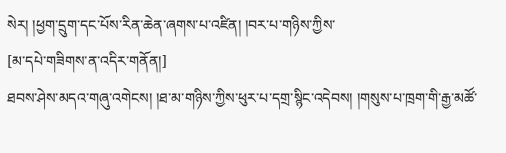སེར། །ཕྱག་དྲུག་དང་པོས་རིན་ཆེན་ཞགས་པ་འཛིན། །བར་པ་གཉིས་ཀྱིས་
[མ་དཔེ་གཟིགས་ན་འདིར་གནོན།]
ཐབས་ཤེས་མདའ་གཞུ་འགེངས། །ཐ་མ་གཉིས་ཀྱིས་ཕུར་པ་དགྲ་སྙིང་འདེབས། །གསུས་པ་ཁྲག་གི་རྒྱ་མཚོ་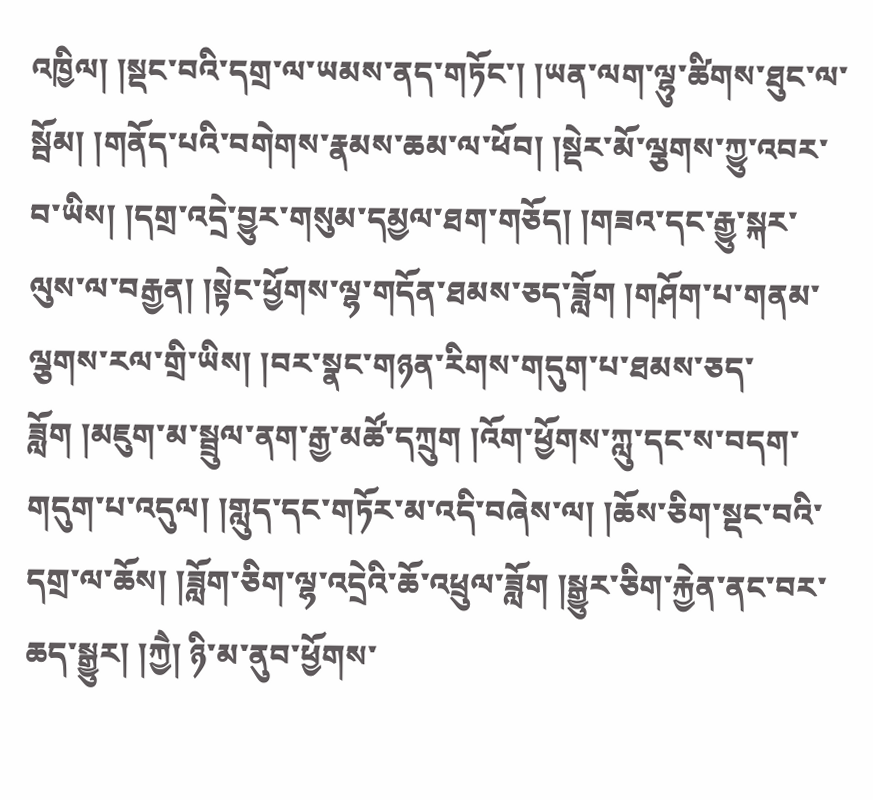འཁྱིལ། །སྡང་བའི་དགྲ་ལ་ཡམས་ནད་གཏོང་། །ཡན་ལག་ལྷུ་ཚིགས་ཐུང་ལ་སྦོམ། །གནོད་པའི་བགེགས་རྣམས་ཆམ་ལ་ཕོབ། །སྡེར་མོ་ལྕགས་ཀྱུ་འབར་བ་ཡིས། །དགྲ་འདྲེ་བྱུར་གསུམ་དམྱལ་ཐག་གཅོད། །གཟའ་དང་རྒྱུ་སྐར་ལུས་ལ་བརྒྱན། །སྟེང་ཕྱོགས་ལྷ་གདོན་ཐམས་ཅད་ཟློག །གཤོག་པ་གནམ་ལྕགས་རལ་གྲི་ཡིས། །བར་སྣང་གཉན་རིགས་གདུག་པ་ཐམས་ཅད་ཟློག །མཇུག་མ་སྦྲུལ་ནག་རྒྱ་མཚོ་དཀྲུག །འོག་ཕྱོགས་ཀླུ་དང་ས་བདག་གདུག་པ་འདུལ། །གླུད་དང་གཏོར་མ་འདི་བཞེས་ལ། །ཆོས་ཅིག་སྡང་བའི་དགྲ་ལ་ཆོས། །ཟློག་ཅིག་ལྷ་འདྲེའི་ཆོ་འཕྲུལ་ཟློག །སྒྱུར་ཅིག་རྐྱེན་ནང་བར་ཆད་སྒྱུར། །ཀྱཻ། ཉི་མ་ནུབ་ཕྱོགས་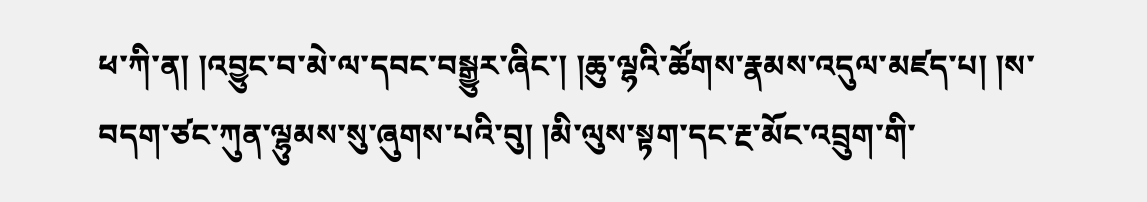ཕ་ཀི་ན། །འབྱུང་བ་མེ་ལ་དབང་བསྒྱུར་ཞིང་། །ཆུ་ལྷའི་ཚོགས་རྣམས་འདུལ་མཛད་པ། །ས་བདག་ཙང་ཀུན་ལྷུམས་སུ་ཞུགས་པའི་བུ། །མི་ལུས་སྟག་དང་རྔ་མོང་འབྲུག་གི་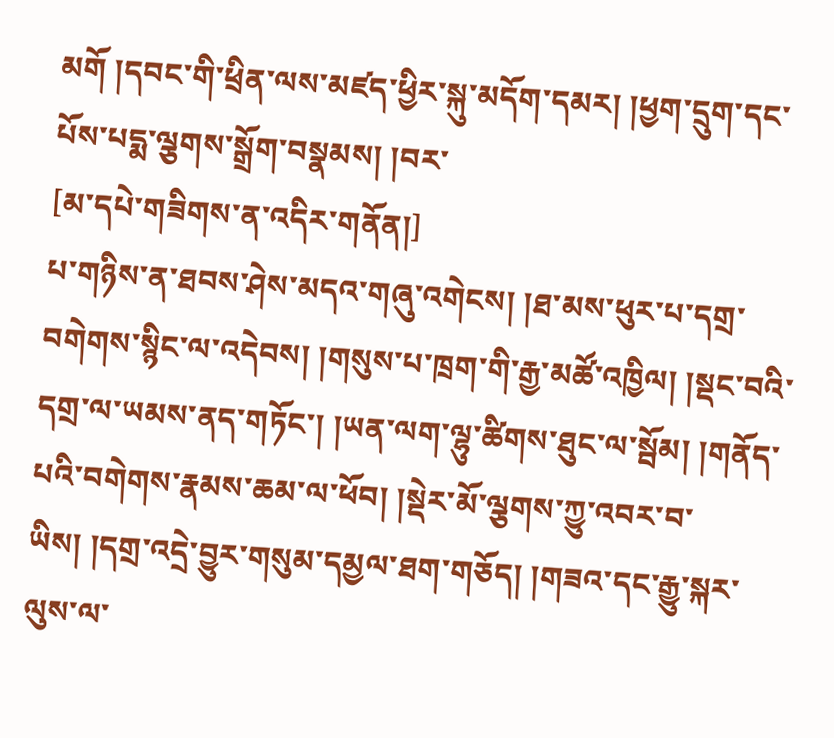མགོ །དབང་གི་ཕྲིན་ལས་མཛད་ཕྱིར་སྐུ་མདོག་དམར། །ཕྱག་དྲུག་དང་པོས་པདྨ་ལྕགས་སྒྲོག་བསྣམས། །བར་
[མ་དཔེ་གཟིགས་ན་འདིར་གནོན།]
པ་གཉིས་ན་ཐབས་ཤེས་མདའ་གཞུ་འགེངས། །ཐ་མས་ཕུར་པ་དགྲ་བགེགས་སྙིང་ལ་འདེབས། །གསུས་པ་ཁྲག་གི་རྒྱ་མཚོ་འཁྱིལ། །སྡང་བའི་དགྲ་ལ་ཡམས་ནད་གཏོང་། །ཡན་ལག་ལྷུ་ཚིགས་ཐུང་ལ་སྦོམ། །གནོད་པའི་བགེགས་རྣམས་ཆམ་ལ་ཕོབ། །སྡེར་མོ་ལྕགས་ཀྱུ་འབར་བ་ཡིས། །དགྲ་འདྲེ་བྱུར་གསུམ་དམྱལ་ཐག་གཅོད། །གཟའ་དང་རྒྱུ་སྐར་ལུས་ལ་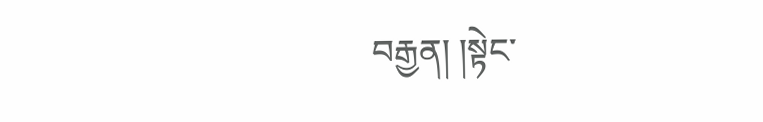བརྒྱན། །སྟེང་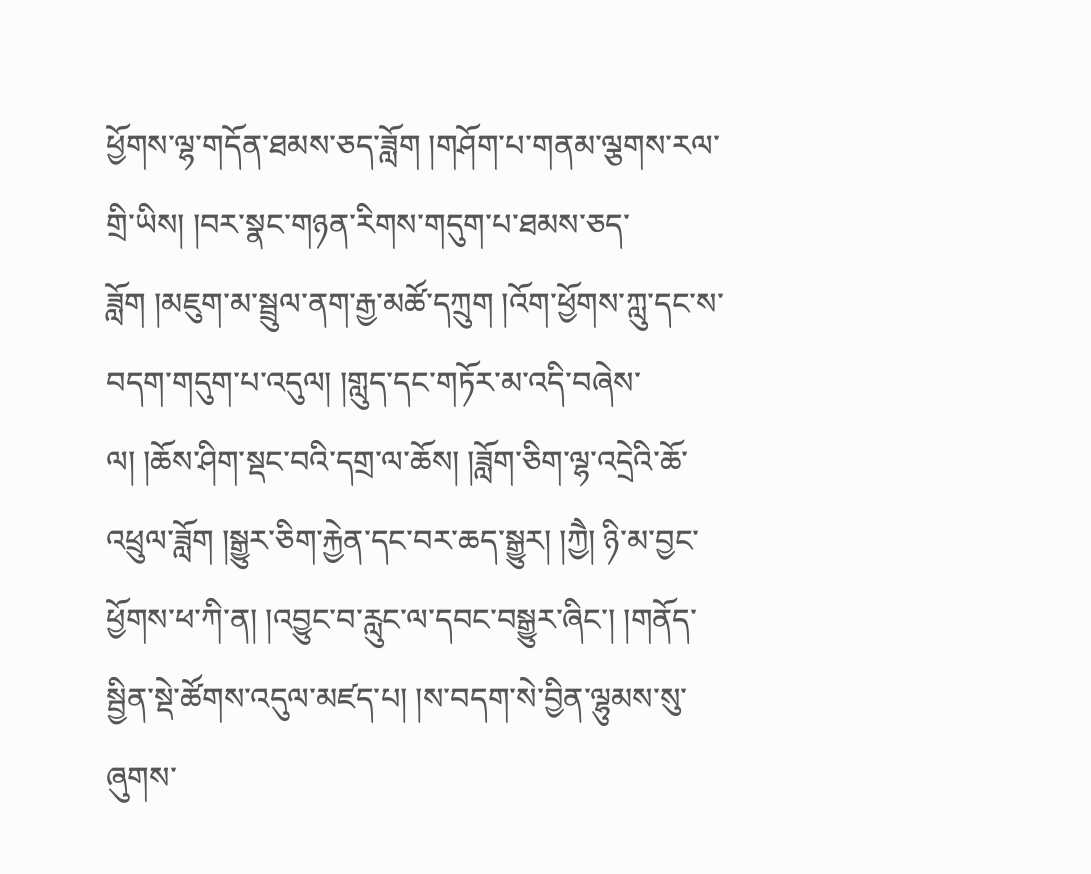ཕྱོགས་ལྷ་གདོན་ཐམས་ཅད་ཟློག །གཤོག་པ་གནམ་ལྕགས་རལ་གྲི་ཡིས། །བར་སྣང་གཉན་རིགས་གདུག་པ་ཐམས་ཅད་ཟློག །མཇུག་མ་སྦྲུལ་ནག་རྒྱ་མཚོ་དཀྲུག །འོག་ཕྱོགས་ཀླུ་དང་ས་བདག་གདུག་པ་འདུལ། །གླུད་དང་གཏོར་མ་འདི་བཞེས་ལ། །ཆོས་ཤིག་སྡང་བའི་དགྲ་ལ་ཆོས། །ཟློག་ཅིག་ལྷ་འདྲེའི་ཆོ་འཕྲུལ་ཟློག །སྒྱུར་ཅིག་རྐྱེན་དང་བར་ཆད་སྒྱུར། །ཀྱཻ། ཉི་མ་བྱང་ཕྱོགས་ཕ་ཀི་ན། །འབྱུང་བ་རླུང་ལ་དབང་བསྒྱུར་ཞིང་། །གནོད་སྦྱིན་སྡེ་ཚོགས་འདུལ་མཛད་པ། །ས་བདག་སེ་བྱིན་ལྷུམས་སུ་ཞུགས་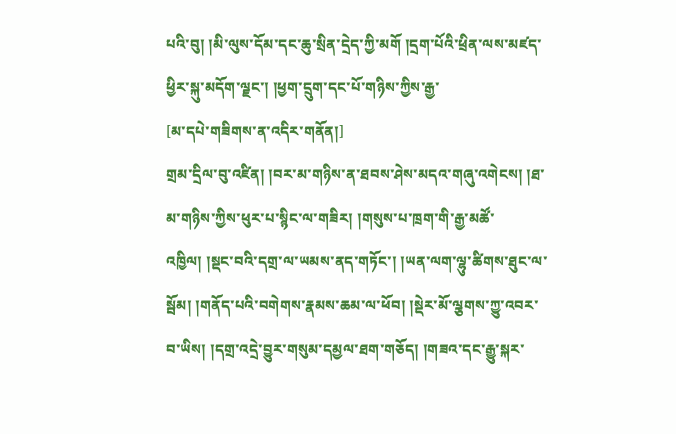པའི་བུ། །མི་ལུས་དོམ་དང་ཆུ་སྲིན་དྲེད་ཀྱི་མགོ །དྲག་པོའི་ཕྲིན་ལས་མཛད་ཕྱིར་སྐུ་མདོག་ལྗང་། །ཕྱག་དྲུག་དང་པོ་གཉིས་ཀྱིས་རྒྱ་
[མ་དཔེ་གཟིགས་ན་འདིར་གནོན།]
གྲམ་དྲིལ་བུ་འཛིན། །བར་མ་གཉིས་ན་ཐབས་ཤེས་མདའ་གཞུ་འགེངས། །ཐ་མ་གཉིས་ཀྱིས་ཕུར་པ་སྙིང་ལ་གཟིར། །གསུས་པ་ཁྲག་གི་རྒྱ་མཚོ་འཁྱིལ། །སྡང་བའི་དགྲ་ལ་ཡམས་ནད་གཏོང་། །ཡན་ལག་ལྷུ་ཚིགས་ཐུང་ལ་སྦོམ། །གནོད་པའི་བགེགས་རྣམས་ཆམ་ལ་ཕོབ། །སྡེར་མོ་ལྕགས་ཀྱུ་འབར་བ་ཡིས། །དགྲ་འདྲེ་བྱུར་གསུམ་དམྱལ་ཐག་གཅོད། །གཟའ་དང་རྒྱུ་སྐར་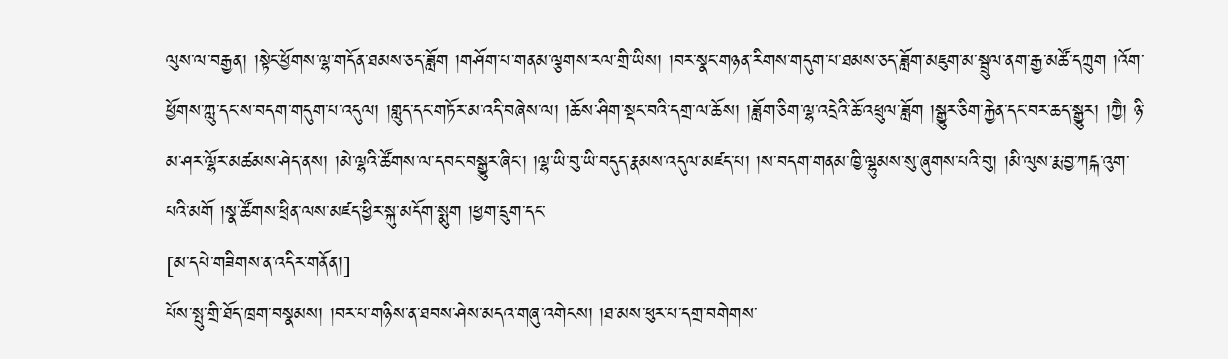ལུས་ལ་བརྒྱན། །སྟེང་ཕྱོགས་ལྷ་གདོན་ཐམས་ཅད་ཟློག །གཤོག་པ་གནམ་ལྕགས་རལ་གྲི་ཡིས། །བར་སྣང་གཉན་རིགས་གདུག་པ་ཐམས་ཅད་ཟློག་མཇུག་མ་སྦྲུལ་ནག་རྒྱ་མཚོ་དཀྲུག །འོག་ཕྱོགས་ཀླུ་དང་ས་བདག་གདུག་པ་འདུལ། །གླུད་དང་གཏོར་མ་འདི་བཞེས་ལ། །ཆོས་ཤིག་སྡང་བའི་དགྲ་ལ་ཆོས། །ཟློག་ཅིག་ལྷ་འདྲེའི་ཆོ་འཕྲུལ་ཟློག །སྒྱུར་ཅིག་རྐྱེན་དང་བར་ཆད་སྒྱུར། །ཀྱཻ། ཉི་མ་ཤར་ལྷོར་མཚམས་ཤེད་ནས། །མེ་ལྷའི་ཚོགས་ལ་དབང་བསྒྱུར་ཞིང་། །ལྷ་ཡི་བུ་ཡི་བདུད་རྣམས་འདུལ་མཛད་པ། །ས་བདག་གནམ་ཁྱི་ལྷུམས་སུ་ཞུགས་པའི་བུ། །མི་ལུས་རྨ་བྱ་ཀངྐ་འུག་པའི་མགོ །སྣ་ཚོགས་ཕྲིན་ལས་མཛད་ཕྱིར་སྐུ་མདོག་སྨུག །ཕྱག་དྲུག་དང་
[མ་དཔེ་གཟིགས་ན་འདིར་གནོན།]
པོས་སྤུ་གྲི་ཐོད་ཁྲག་བསྣམས། །བར་པ་གཉིས་ན་ཐབས་ཤེས་མདའ་གཞུ་འགེངས། །ཐ་མས་ཕུར་པ་དགྲ་བགེགས་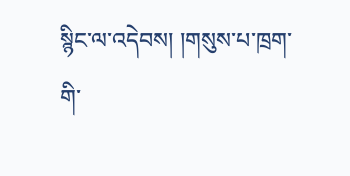སྙིང་ལ་འདེབས། །གསུས་པ་ཁྲག་གི་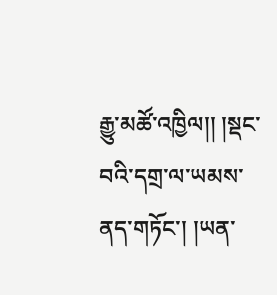རྒྱུ་མཚོ་འཁྱིལ།། །སྡང་བའི་དགྲ་ལ་ཡམས་ནད་གཏོང་། །ཡན་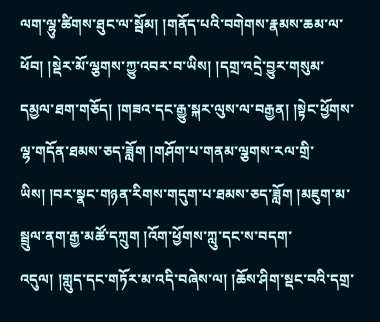ལག་ལྷུ་ཚིགས་ཐུང་ལ་སྦོམ། །གནོད་པའི་བགེགས་རྣམས་ཆམ་ལ་ཕོབ། །སྡེར་མོ་ལྕགས་ཀྱུ་འབར་བ་ཡིས། །དགྲ་འདྲེ་བྱུར་གསུམ་དམྱལ་ཐག་གཅོད། །གཟའ་དང་རྒྱུ་སྐར་ལུས་ལ་བརྒྱན། །སྟེང་ཕྱོགས་ལྷ་གདོན་ཐམས་ཅད་ཟློག །གཤོག་པ་གནམ་ལྕགས་རལ་གྲི་ཡིས། །བར་སྣང་གཉན་རིགས་གདུག་པ་ཐམས་ཅད་ཟློག །མཇུག་མ་སྦྲུལ་ནག་རྒྱ་མཚོ་དཀྲུག །འོག་ཕྱོགས་ཀླུ་དང་ས་བདག་འདུལ། །གླུད་དང་གཏོར་མ་འདི་བཞེས་ལ། །ཆོས་ཤིག་སྡང་བའི་དགྲ་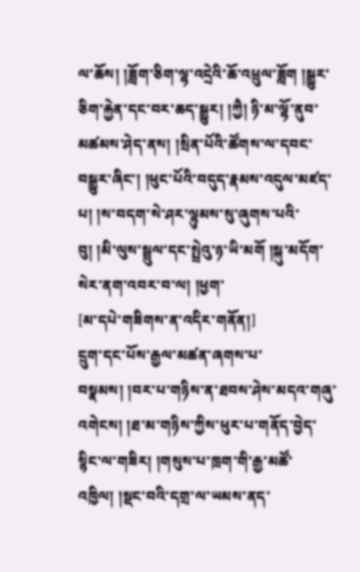ལ་ཆོས། །ཟློག་ཅིག་ལྷ་འདྲེའི་ཆོ་འཕྲུལ་ཟློག །སྒྱུར་ཅིག་རྐྱེན་དང་བར་ཆད་སྒྱུར། །ཀྱཻ། ཉི་མ་ལྷོ་ནུབ་མཚམས་ཤེད་ནས། །སྲིན་པོའི་ཚོགས་ལ་དབང་བསྒྱུར་ཞིང་། །ཕུང་པོའི་བདུད་རྣམས་འདུལ་མཛད་པ། །ས་བདག་སེ་ཤར་ལྷུམས་སུ་ཞུགས་པའི་བུ། །མི་ལུས་སྦྲུལ་དང་སྤྲེའུ་ཉ་ཡི་མགོ །སྐུ་མདོག་སེར་ནག་འབར་བ་ལ། །ཕྱག་
[མ་དཔེ་གཟིགས་ན་འདིར་གནོན།]
དྲུག་དང་པོས་རྒྱལ་མཚན་ཞགས་པ་བསྣམས། །བར་པ་གཉིས་ན་ཐབས་ཤེས་མདའ་གཞུ་འགེངས། །ཐ་མ་གཉིས་ཀྱིས་ཕུར་པ་གནོད་བྱེད་སྙིང་ལ་གཟིར། །གསུས་པ་ཁྲག་གི་རྒྱ་མཚོ་འཁྱིལ། །སྡང་བའི་དགྲ་ལ་ཡམས་ནད་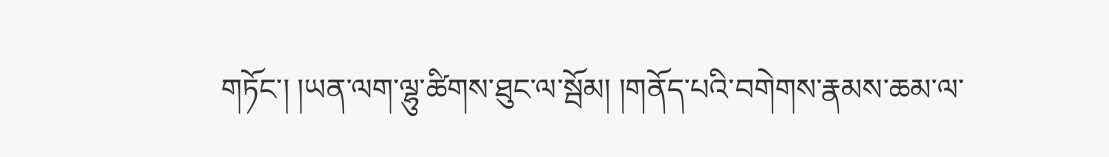གཏོང་། །ཡན་ལག་ལྷུ་ཚིགས་ཐུང་ལ་སྦོམ། །གནོད་པའི་བགེགས་རྣམས་ཆམ་ལ་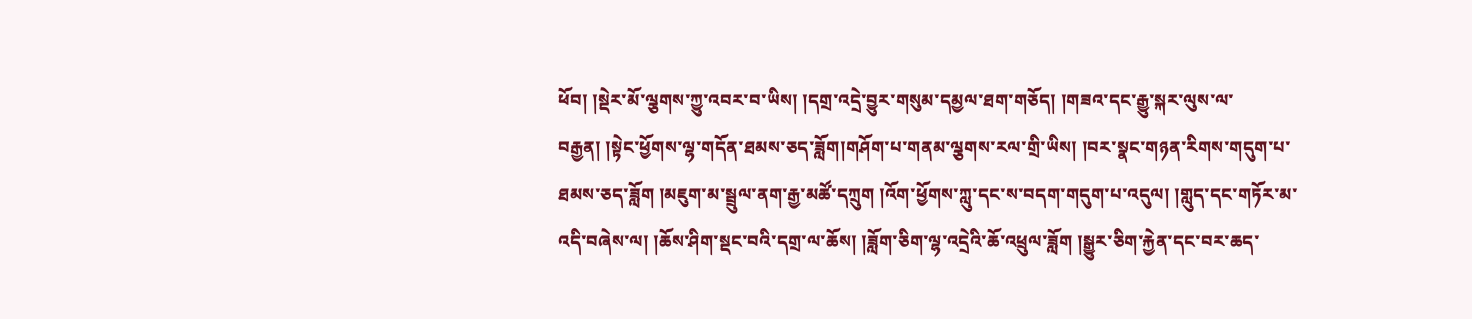ཕོབ། །སྡེར་མོ་ལྕགས་ཀྱུ་འབར་བ་ཡིས། །དགྲ་འདྲེ་བྱུར་གསུམ་དམྱལ་ཐག་གཅོད། །གཟའ་དང་རྒྱུ་སྐར་ལུས་ལ་བརྒྱན། །སྟེང་ཕྱོགས་ལྷ་གདོན་ཐམས་ཅད་ཟློག།གཤོག་པ་གནམ་ལྕགས་རལ་གྲི་ཡིས། །བར་སྣང་གཉན་རིགས་གདུག་པ་ཐམས་ཅད་ཟློག །མཇུག་མ་སྦྲུལ་ནག་རྒྱ་མཚོ་དཀྲུག །འོག་ཕྱོགས་ཀླུ་དང་ས་བདག་གདུག་པ་འདུལ། །གླུད་དང་གཏོར་མ་འདི་བཞེས་ལ། །ཆོས་ཤིག་སྡང་བའི་དགྲ་ལ་ཆོས། །ཟློག་ཅིག་ལྷ་འདྲེའི་ཆོ་འཕྲུལ་ཟློག །སྒྱུར་ཅིག་རྐྱེན་དང་བར་ཆད་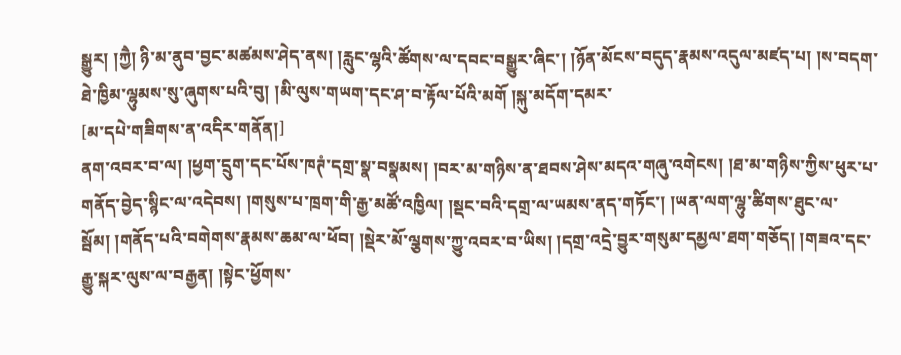སྒྱུར། །ཀྱཻ། ཉི་མ་ནུབ་བྱང་མཚམས་ཤེད་ནས། །རླུང་ལྷའི་ཚོགས་ལ་དབང་བསྒྱུར་ཞིང་། །ཉོན་མོངས་བདུད་རྣམས་འདུལ་མཛད་པ། །ས་བདག་ཐེ་ཁྱིམ་ལྷུམས་སུ་ཞུགས་པའི་བུ། །མི་ལུས་གཡག་དང་ཤ་བ་རྟོལ་པོའི་མགོ །སྐུ་མདོག་དམར་
[མ་དཔེ་གཟིགས་ན་འདིར་གནོན།]
ནག་འབར་བ་ལ། །ཕྱག་དྲུག་དང་པོས་ཁཊཾ་དགྲ་སྣ་བསྣམས། །བར་མ་གཉིས་ན་ཐབས་ཤེས་མདའ་གཞུ་འགེངས། །ཐ་མ་གཉིས་ཀྱིས་ཕུར་པ་གནོད་བྱེད་སྙིང་ལ་འདེབས། །གསུས་པ་ཁྲག་གི་རྒྱ་མཚོ་འཁྱིལ། །སྡང་བའི་དགྲ་ལ་ཡམས་ནད་གཏོང་། །ཡན་ལག་ལྷུ་ཚིགས་ཐུང་ལ་སྦོམ། །གནོད་པའི་བགེགས་རྣམས་ཆམ་ལ་ཕོབ། །སྡེར་མོ་ལྕགས་ཀྱུ་འབར་བ་ཡིས། །དགྲ་འདྲེ་བྱུར་གསུམ་དམྱལ་ཐག་གཅོད། །གཟའ་དང་རྒྱུ་སྐར་ལུས་ལ་བརྒྱན། །སྟེང་ཕྱོགས་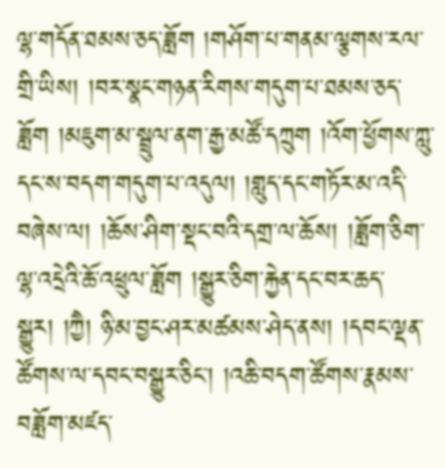ལྷ་གདོན་ཐམས་ཅད་ཟློག །གཤོག་པ་གནམ་ལྕགས་རལ་གྲི་ཡིས། །བར་སྣང་གཉན་རིགས་གདུག་པ་ཐམས་ཅད་ཟློག །མཇུག་མ་སྦྲུལ་ནག་རྒྱ་མཚོ་དཀྲུག །འོག་ཕྱོགས་ཀླུ་དང་ས་བདག་གདུག་པ་འདུལ། །གླུད་དང་གཏོར་མ་འདི་བཞེས་ལ། །ཆོས་ཤིག་སྡང་བའི་དགྲ་ལ་ཆོས། །ཟློག་ཅིག་ལྷ་འདྲེའི་ཆོ་འཕྲུལ་ཟློག །སྒྱུར་ཅིག་རྐྱེན་དང་བར་ཆད་སྒྱུར། །ཀྱཻ། ཉི་མ་བྱང་ཤར་མཚམས་ཤེད་ནས། །དབང་ལྡན་ཚོགས་ལ་དབང་བསྒྱུར་ཅིང་། །འཆི་བདག་ཚོགས་རྣམས་བཟློག་མཛད་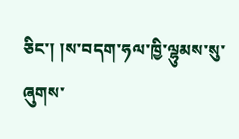ཅིང་། །ས་བདག་ཧལ་ཁྱི་ལྷུམས་སུ་ཞུགས་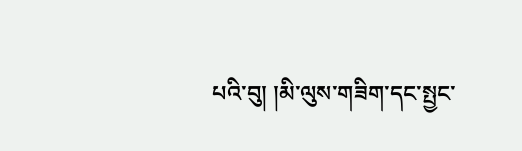པའི་བུ། །མི་ལུས་གཟིག་དང་སྤྱང་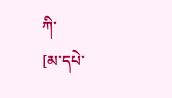ཀི་
[མ་དཔེ་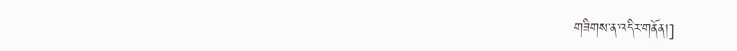གཟིགས་ན་འདིར་གནོན།]